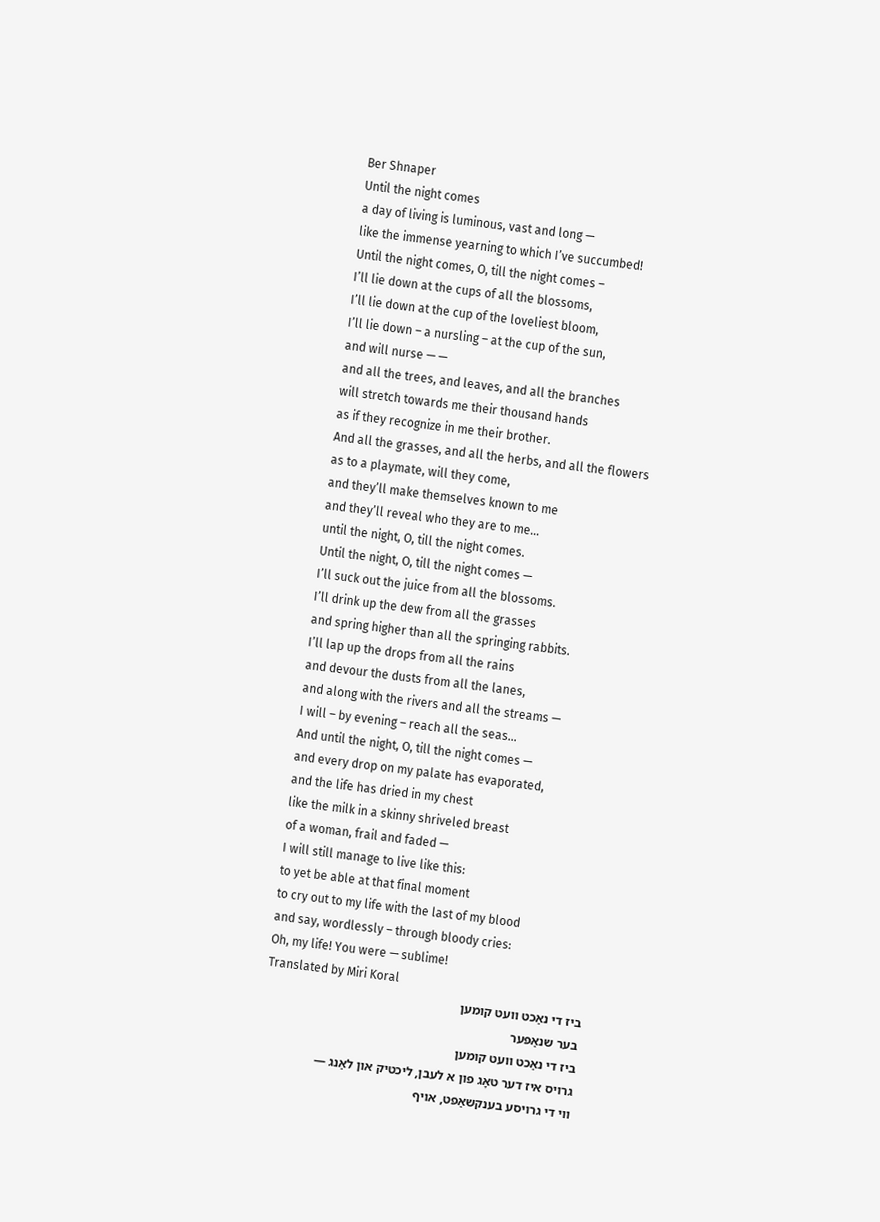Ber Shnaper
Until the night comes
a day of living is luminous, vast and long —
like the immense yearning to which I’ve succumbed!
Until the night comes, O, till the night comes –
I’ll lie down at the cups of all the blossoms,
I’ll lie down at the cup of the loveliest bloom,
I’ll lie down – a nursling – at the cup of the sun,
and will nurse — —
and all the trees, and leaves, and all the branches
will stretch towards me their thousand hands
as if they recognize in me their brother.
And all the grasses, and all the herbs, and all the flowers
as to a playmate, will they come,
and they’ll make themselves known to me
and they’ll reveal who they are to me…
until the night, O, till the night comes.
Until the night, O, till the night comes —
I’ll suck out the juice from all the blossoms.
I’ll drink up the dew from all the grasses
and spring higher than all the springing rabbits.
I’ll lap up the drops from all the rains
and devour the dusts from all the lanes,
and along with the rivers and all the streams —
I will – by evening – reach all the seas…
And until the night, O, till the night comes —
and every drop on my palate has evaporated,
and the life has dried in my chest
like the milk in a skinny shriveled breast
of a woman, frail and faded —
I will still manage to live like this:
to yet be able at that final moment
to cry out to my life with the last of my blood
and say, wordlessly – through bloody cries:
Oh, my life! You were — sublime!
Translated by Miri Koral
ביז די נאַכט װעט קומען
בער שנאַפּער
ביז די נאַכט װעט קומען
גרױס איז דער טאָג פון א לעבן, ליכטיק און לאַנג —
װי די גרױסע בענקשאַפט, אױף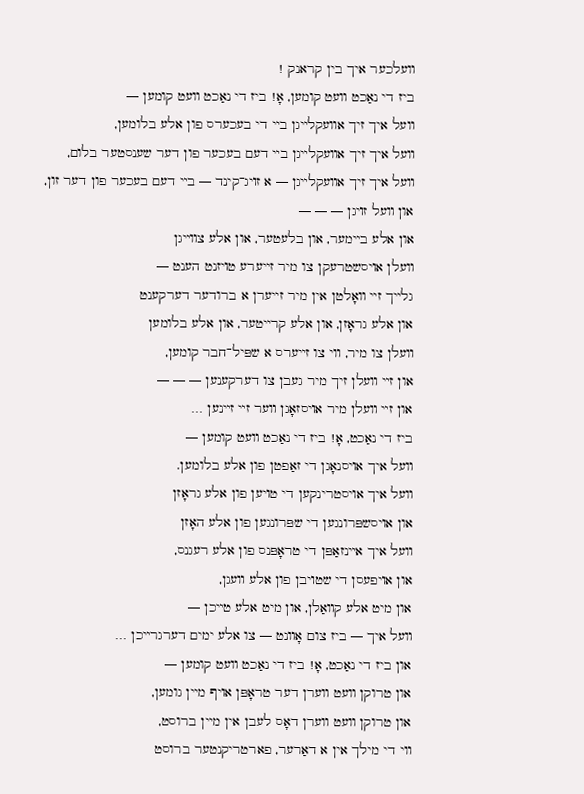װעלכער איך בין קראנק !
ביז די נאַכט װעט קומען, אָ! ביז די נאַכט װעט קומען —
װעל איך זיך אװעקלײגן בײ די בעכערס פון אלע בלומען,
װעל איך זיך אװעקלײגן בײ דעם בעכער פון דער שענסטער בלום,
װעל איך זיך אװעקלײגן — א זױג־קינד — בײ דעם בעכער פון דער זון,
און װעל זױגן — — —
און אלע בײמער, און בלעטער, און אלע צװײגן
װעלן אױסשטרעקן צו מיר זײערע טױזנט הענט —
גלײך זײ װאָלטן אין מיר זײערן א ברודער דערקענט
און אלע גראָזן, און אלע קרײטער, און אלע בלומען
װעלן צו מיר, װי צו זײערס א שפּיל־חבר קומען,
און זײ װעלן זיך מיר געבן צו דערקענען — — —
און זײ װעלן מיר אױסזאָגן װער זײ זײנען …
ביז די נאַכט, אָ! ביז די נאַכט װעט קומען —
װעל איך אױסנאָגן די זאַפטן פון אלע בלומען.
װעל איך אױסטרינקען די טױען פון אלע גראָזן
און אױסשפּרונגען די שפּרונגען פון אלע האָזן
װעל איך אײנזאַפּן די טראָפּנס פון אלע רעגנס,
און אױפעסן די שטױבן פון אלע װעגן,
און מיט אלע קװאַלן, און מיט אלע טײכן —
װעל איך — ביז צום אָװנט — צו אלע ימים דערגרײכן …
און ביז די נאַכט, אָ! ביז די נאַכט װעט קומען —
און טרוקן װעט װערן דער טראָפּן אױף מײן גומען,
און טרוקן װעט װערן דאָס לעבן אין מײן ברוסט,
װי די מילך אין א דאַרער, פארטריקנטער ברוסט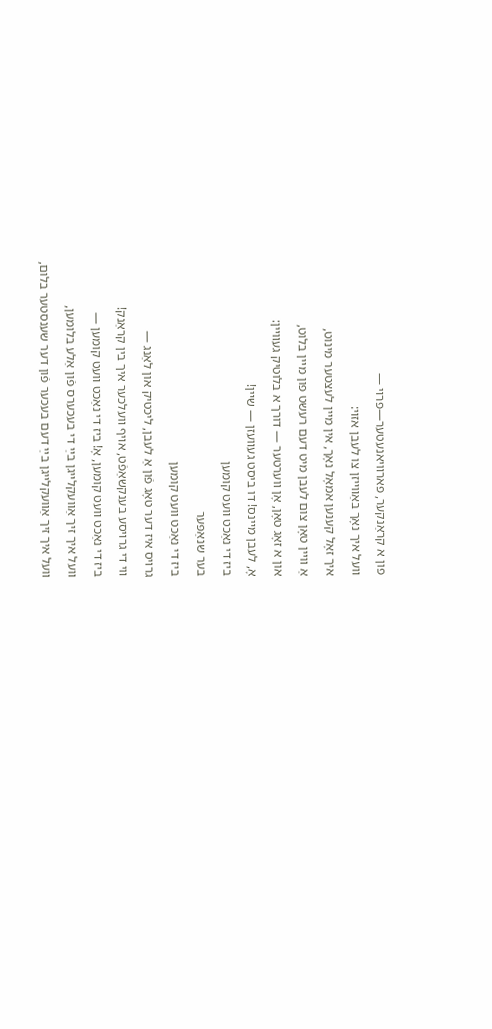פון א קראַנקער, פארװיאנעטער—פרױ —
װעל איך נאָך באַװײזן צו לעבן אזױ:
איך זאָל קענען אמאָל נאָך, אין מײן לעצטער מינוט,
אַ װײן טאָן צום לעבן מיט דעם רעשט פון מײן בלוט,
און א זאָג טאָן, אָן װערטער — דורך א בלוטיק געװײן:
אָ, לעבן מײנס! דו ביסט געװעזן — שײן!
ביז די נאַכט װעט קומען
בער שנאַפּער
ביז די נאַכט װעט קומען
גרױס איז דער טאָג פֿון אַ לעבן, ליכטיק און לאַנג —
װי די גרױסע בענקשאַפֿט, אױף װעלכער איך בין קראַנק!
ביז די נאַכט װעט קומען, אָ! ביז די נאַכט װעט קומען —
װעל איך זיך אַװעקלײגן בײַ די בעכערס פֿון אַלע בלומען,
װעל איך זיך אַװעקלײגן בײַ דעם בעכער פֿון דער שענסטער בלום,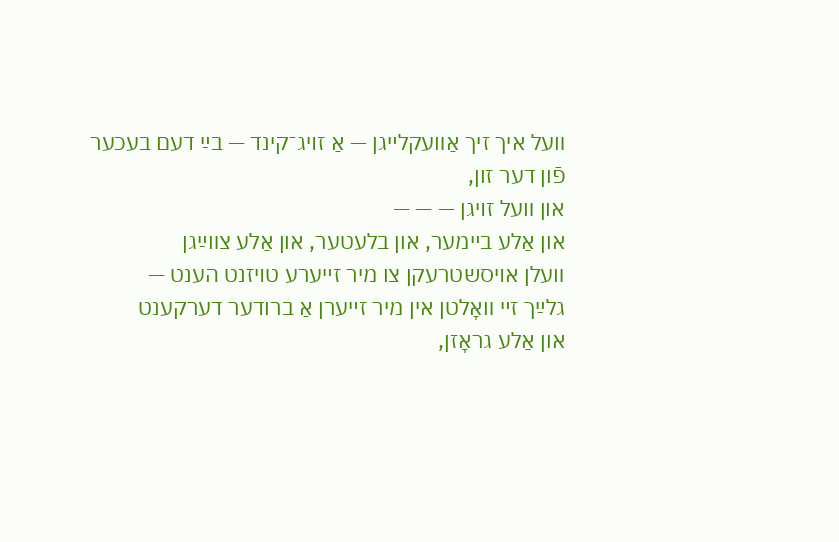װעל איך זיך אַװעקלײגן — אַ זױג־קינד — בײַ דעם בעכער פֿון דער זון,
און װעל זױגן — — —
און אַלע בײמער, און בלעטער, און אַלע צװײַגן
װעלן אױסשטרעקן צו מיר זײערע טױזנט הענט —
גלײַך זײ װאָלטן אין מיר זײערן אַ ברודער דערקענט
און אַלע גראָזן,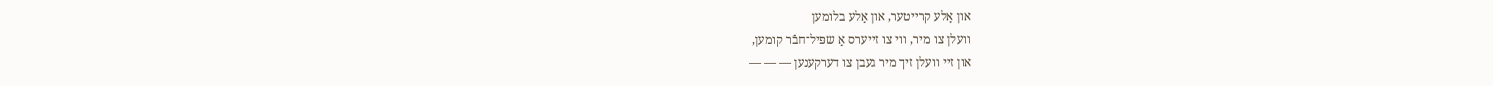און אַלע קרײטער, און אַלע בלומען
װעלן צו מיר, װי צו זײערס אַ שפּיל־חבֿר קומען,
און זײ װעלן זיך מיר געבן צו דערקענען — — —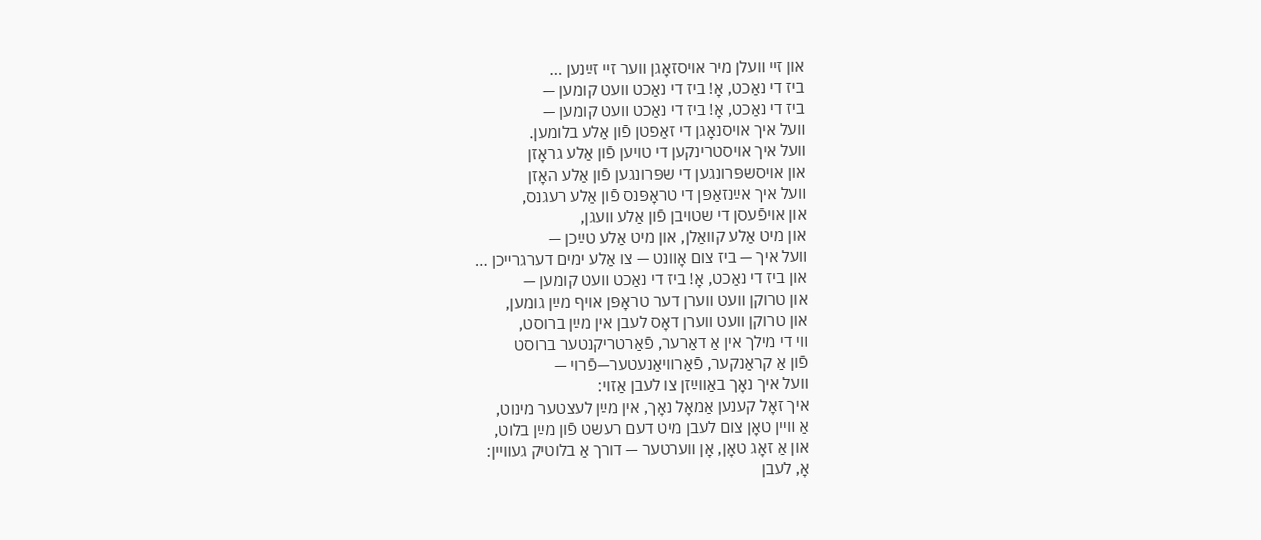און זײ װעלן מיר אױסזאָגן װער זײ זײַנען …
ביז די נאַכט, אָ! ביז די נאַכט װעט קומען —
ביז די נאַכט, אָ! ביז די נאַכט װעט קומען —
װעל איך אױסנאָגן די זאַפטן פֿון אַלע בלומען.
װעל איך אױסטרינקען די טױען פֿון אַלע גראָזן
און אױסשפּרונגען די שפּרונגען פֿון אַלע האָזן
װעל איך אײַנזאַפּן די טראָפּנס פֿון אַלע רעגנס,
און אױפֿעסן די שטױבן פֿון אַלע װעגן,
און מיט אַלע קװאַלן, און מיט אַלע טײַכן —
װעל איך — ביז צום אָװנט — צו אַלע ימים דערגרײכן …
און ביז די נאַכט, אָ! ביז די נאַכט װעט קומען —
און טרוקן װעט װערן דער טראָפּן אױף מײַן גומען,
און טרוקן װעט װערן דאָס לעבן אין מײַן ברוסט,
װי די מילך אין אַ דאַרער, פֿאַרטריקנטער ברוסט
פֿון אַ קראַנקער, פֿאַרװיאַנעטער—פֿרױ —
װעל איך נאָך באַװײַזן צו לעבן אַזױ:
איך זאָל קענען אַמאָל נאָך, אין מײַן לעצטער מינוט,
אַ װײן טאָן צום לעבן מיט דעם רעשט פֿון מײַן בלוט,
און אַ זאָג טאָן, אָן װערטער — דורך אַ בלוטיק געװײן:
אָ, לעבן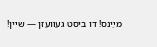מײַנס! דו ביסט געװעזן — שײן!